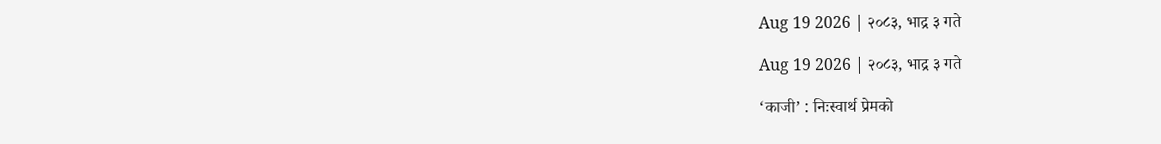Aug 19 2026 | २०८३, भाद्र ३ गते

Aug 19 2026 | २०८३, भाद्र ३ गते

‘काजी’ : निःस्वार्थ प्रेमको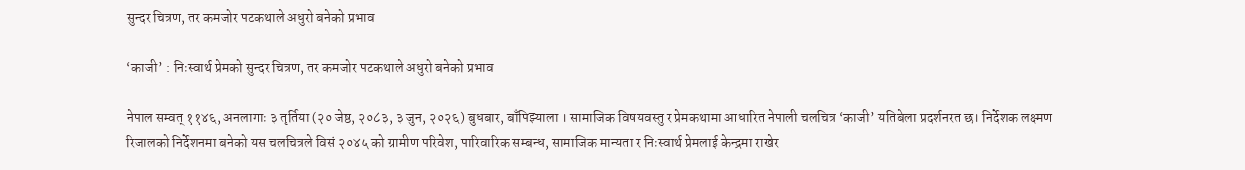सुन्दर चित्रण, तर कमजोर पटकथाले अधुरो बनेको प्रभाव

‘काजी’ : निःस्वार्थ प्रेमको सुन्दर चित्रण, तर कमजोर पटकथाले अधुरो बनेको प्रभाव

नेपाल सम्वत् ११४६, अनलागाः ३ तृर्तिया (२० जेष्ठ, २०८३, ३ जुन, २०२६) बुधबार, बाँपिझ्याला । सामाजिक विषयवस्तु र प्रेमकथामा आधारित नेपाली चलचित्र ‘काजी’ यतिबेला प्रदर्शनरत छ। निर्देशक लक्ष्मण रिजालको निर्देशनमा बनेको यस चलचित्रले विसं २०४५ को ग्रामीण परिवेश, पारिवारिक सम्बन्ध, सामाजिक मान्यता र निःस्वार्थ प्रेमलाई केन्द्रमा राखेर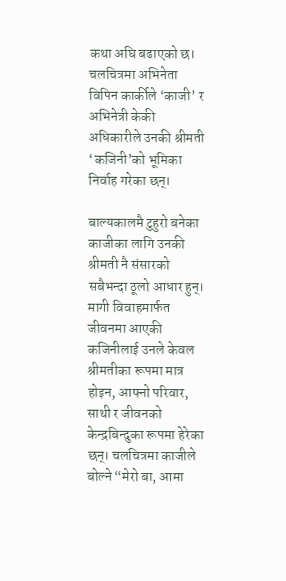कथा अघि बढाएको छ। चलचित्रमा अभिनेता विपिन कार्कीले ‘काजी’ र अभिनेत्री केकी अधिकारीले उनकी श्रीमती ‘कजिनी’को भूमिका निर्वाह गरेका छन्।

बाल्यकालमै टुहुरो बनेका काजीका लागि उनकी श्रीमती नै संसारको सबैभन्दा ठूलो आधार हुन्। मागी विवाहमार्फत जीवनमा आएकी कजिनीलाई उनले केवल श्रीमतीका रूपमा मात्र होइन, आफ्नो परिवार, साथी र जीवनको केन्द्रबिन्दुका रूपमा हेरेका छन्। चलचित्रमा काजीले बोल्ने “मेरो बा, आमा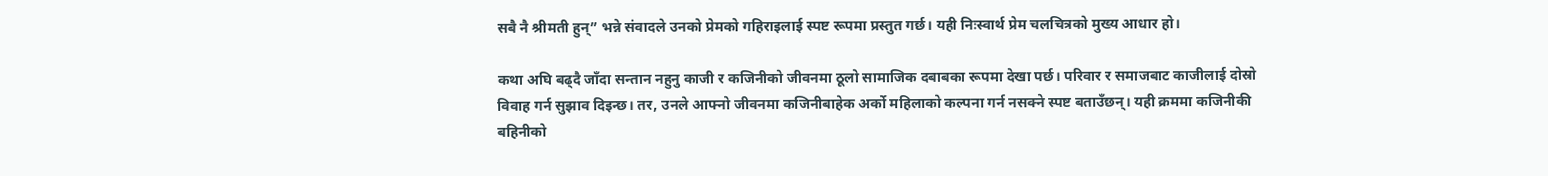सबै नै श्रीमती हुन्” भन्ने संवादले उनको प्रेमको गहिराइलाई स्पष्ट रूपमा प्रस्तुत गर्छ। यही निःस्वार्थ प्रेम चलचित्रको मुख्य आधार हो।

कथा अघि बढ्दै जाँदा सन्तान नहुनु काजी र कजिनीको जीवनमा ठूलो सामाजिक दबाबका रूपमा देखा पर्छ। परिवार र समाजबाट काजीलाई दोस्रो विवाह गर्न सुझाव दिइन्छ। तर, उनले आफ्नो जीवनमा कजिनीबाहेक अर्को महिलाको कल्पना गर्न नसक्ने स्पष्ट बताउँछन्। यही क्रममा कजिनीकी बहिनीको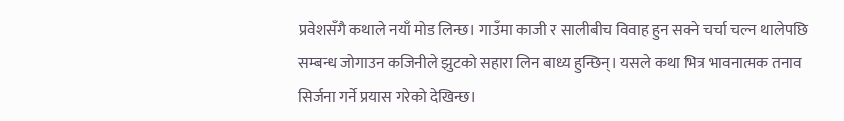प्रवेशसँगै कथाले नयाँ मोड लिन्छ। गाउँमा काजी र सालीबीच विवाह हुन सक्ने चर्चा चल्न थालेपछि सम्बन्ध जोगाउन कजिनीले झुटको सहारा लिन बाध्य हुन्छिन्। यसले कथा भित्र भावनात्मक तनाव सिर्जना गर्ने प्रयास गरेको देखिन्छ।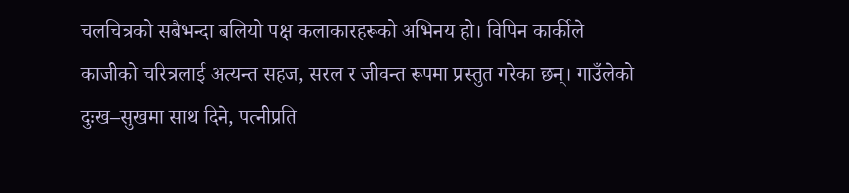चलचित्रको सबैभन्दा बलियो पक्ष कलाकारहरूको अभिनय हो। विपिन कार्कीले काजीको चरित्रलाई अत्यन्त सहज, सरल र जीवन्त रूपमा प्रस्तुत गरेका छन्। गाउँलेको दुःख–सुखमा साथ दिने, पत्नीप्रति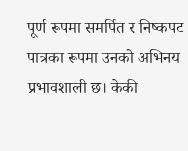पूर्ण रूपमा समर्पित र निष्कपट पात्रका रूपमा उनको अभिनय प्रभावशाली छ। केकी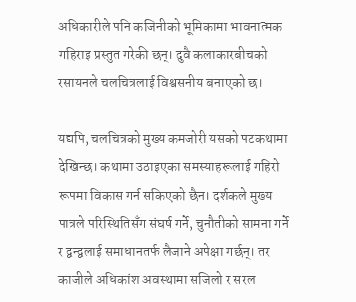अधिकारीले पनि कजिनीको भूमिकामा भावनात्मक गहिराइ प्रस्तुत गरेकी छन्। दुवै कलाकारबीचको रसायनले चलचित्रलाई विश्वसनीय बनाएको छ।

यद्यपि, चलचित्रको मुख्य कमजोरी यसको पटकथामा देखिन्छ। कथामा उठाइएका समस्याहरूलाई गहिरो रूपमा विकास गर्न सकिएको छैन। दर्शकले मुख्य पात्रले परिस्थितिसँग संघर्ष गर्ने, चुनौतीको सामना गर्ने र द्वन्द्वलाई समाधानतर्फ लैजाने अपेक्षा गर्छन्। तर काजीले अधिकांश अवस्थामा सजिलो र सरल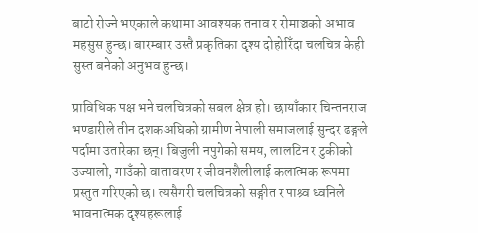बाटो रोज्ने भएकाले कथामा आवश्यक तनाव र रोमाञ्चको अभाव महसुस हुन्छ। बारम्बार उस्तै प्रकृतिका दृश्य दोहोरिँदा चलचित्र केही सुस्त बनेको अनुभव हुन्छ।

प्राविधिक पक्ष भने चलचित्रको सबल क्षेत्र हो। छायाँकार चिन्तनराज भण्डारीले तीन दशकअघिको ग्रामीण नेपाली समाजलाई सुन्दर ढङ्गले पर्दामा उतारेका छन्। बिजुली नपुगेको समय, लालटिन र टुकीको उज्यालो, गाउँको वातावरण र जीवनशैलीलाई कलात्मक रूपमा प्रस्तुत गरिएको छ। त्यसैगरी चलचित्रको सङ्गीत र पाश्र्व ध्वनिले भावनात्मक दृश्यहरूलाई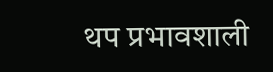थप प्रभावशाली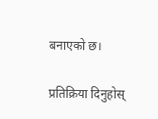बनाएको छ।

प्रतिक्रिया दिनुहोस्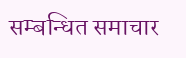सम्बन्धित समाचार